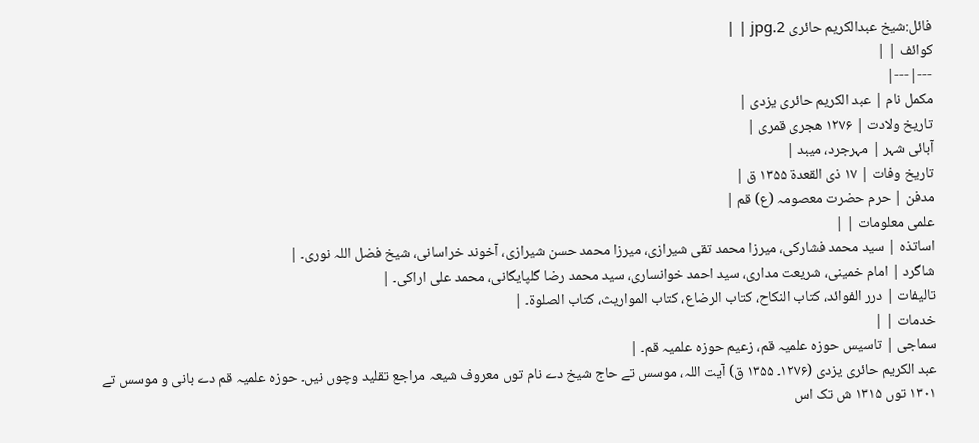فائل:شیخ عبدالکریم حائری 2.jpg | |
کوائف | |
---|---|
مکمل نام | عبد الکریم حائری یزدی |
تاریخ ولادت | ۱۲۷۶ ھجری قمری |
آبائی شہر | مہرجرد، میبد |
تاریخ وفات | ۱۷ ذی القعدۃ ۱۳۵۵ ق |
مدفن | حرم حضرت معصومہ (ع) قم |
علمی معلومات | |
اساتذہ | سید محمد فشارکی، میرزا محمد تقی شیرازی، میرزا محمد حسن شیرازی، آخوند خراسانی، شیخ فضل اللہ نوری۔ |
شاگرد | امام خمینی، شریعت مداری، سید احمد خوانساری، سید محمد رضا گلپایگانی، محمد علی اراکی۔ |
تالیفات | درر الفوائد، کتاب النکاح، کتاب الرضاع، کتاب المواریث، کتاب الصلوۃ۔ |
خدمات | |
سماجی | تاسیس حوزہ علمیہ قم، زعیم حوزہ علمیہ قم۔ |
عبد الکریم حائری یزدی (۱۲۷۶۔ ۱۳۵۵ ق) آیت اللہ، موسس تے حاج شیخ دے نام توں معروف شیعہ مراجع تقلید وچوں نيں۔ حوزہ علمیہ قم دے بانی و موسس تے ۱۳۰۱ توں ۱۳۱۵ ش تک اس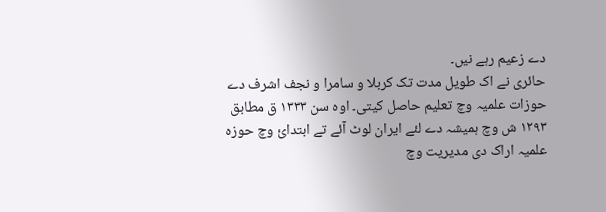دے زعیم رہے نيں۔
حائری نے اک طویل مدت تک کربلا و سامرا و نجف اشرف دے حوزات علمیہ وچ تعلیم حاصل کيتی۔ اوہ سن ۱۳۳۳ ق مطابق ۱۲۹۳ ش وچ ہمیشہ دے لئے ایران لوٹ آئے تے ابتدائ وچ حوزہ علمیہ اراک دی مدیریت وچ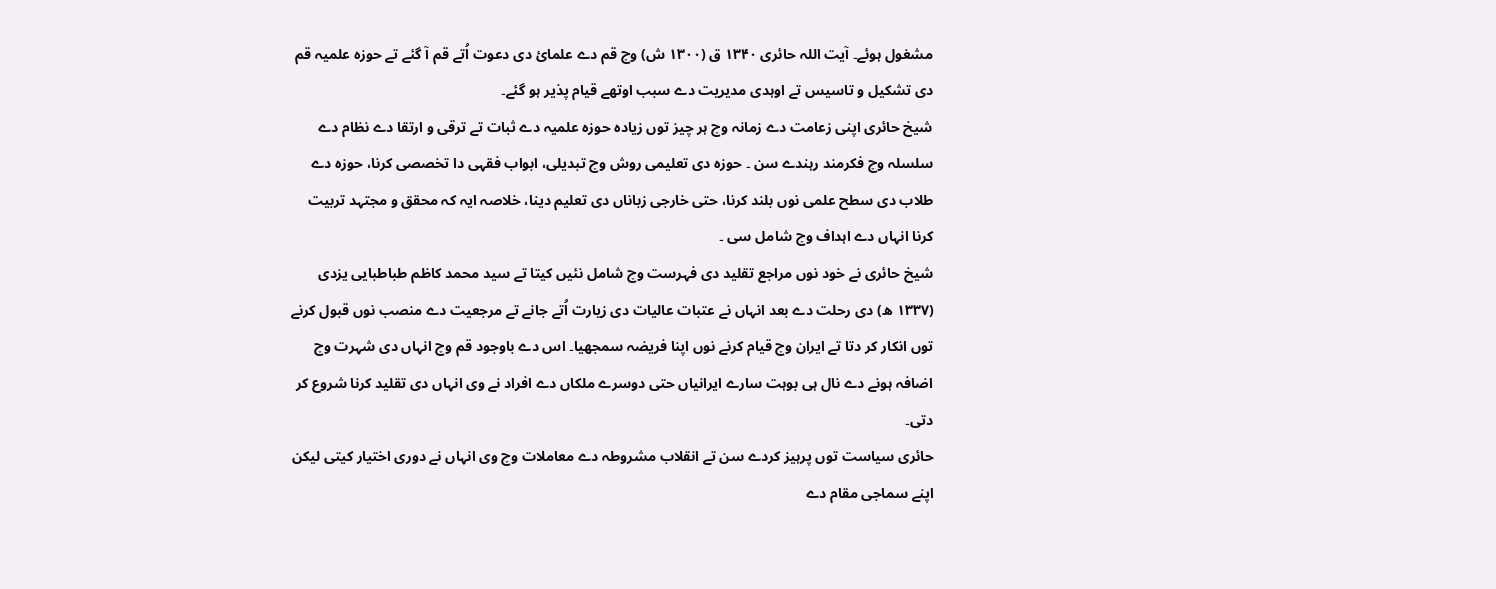مشغول ہوئے۔ آیت اللہ حائری ۱۳۴۰ ق (۱۳۰۰ ش) وچ قم دے علمائ دی دعوت اُتے قم آ گئے تے حوزہ علمیہ قم دی تشکیل و تاسیس تے اوہدی مدیریت دے سبب اوتھے قیام پذیر ہو گئے۔
شیخ حائری اپنی زعامت دے زمانہ وچ ہر چیز توں زیادہ حوزہ علمیہ دے ثبات تے ترقی و ارتقا دے نظام دے سلسلہ وچ فکرمند رہندے سن ۔ حوزہ دی تعلیمی روش وچ تبدیلی، ابواب فقہی دا تخصصی کرنا، حوزہ دے طلاب دی سطح علمی نوں بلند کرنا، حتی خارجی زباناں دی تعلیم دینا، خلاصہ ایہ کہ محقق و مجتہد تربیت کرنا انہاں دے اہداف وچ شامل سی ۔
شیخ حائری نے خود نوں مراجع تقلید دی فہرست وچ شامل نئيں کیتا تے سید محمد کاظم طباطبایی یزدی (۱۳۳۷ ھ) دی رحلت دے بعد انہاں نے عتبات عالیات دی زیارت اُتے جانے تے مرجعیت دے منصب نوں قبول کرنے توں انکار کر دتا تے ایران وچ قیام کرنے نوں اپنا فریضہ سمجھیا۔ اس دے باوجود قم وچ انہاں دی شہرت وچ اضافہ ہونے دے نال ہی بوہت سارے ایرانیاں حتی دوسرے ملکاں دے افراد نے وی انہاں دی تقلید کرنا شروع کر دتی۔
حائری سیاست توں پرہیز کردے سن تے انقلاب مشروطہ دے معاملات وچ وی انہاں نے دوری اختیار کيتی لیکن اپنے سماجی مقام دے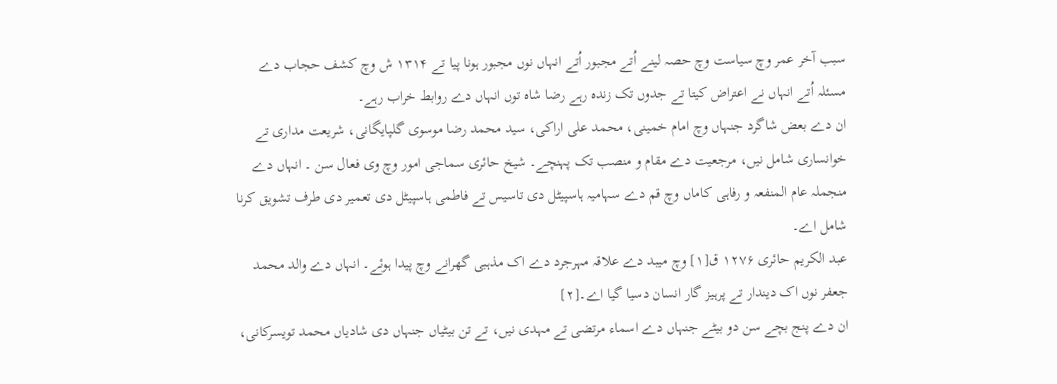سبب آخر عمر وچ سیاست وچ حصہ لینے اُتے مجبور اُتے انہاں نوں مجبور ہونا پيا تے ۱۳۱۴ ش وچ کشف حجاب دے مسئلہ اُتے انہاں نے اعتراض کیتا تے جدوں تک زندہ رہے رضا شاہ توں انہاں دے روابط خراب رہے۔
ان دے بعض شاگرد جنہاں وچ امام خمینی، محمد علی اراکی، سید محمد رضا موسوی گلپایگانی، شریعت مداری تے خوانساری شامل نيں، مرجعیت دے مقام و منصب تک پہنچے۔ شیخ حائری سماجی امور وچ وی فعال سن ۔ انہاں دے منجملہ عام المنفعہ و رفاہی کاماں وچ قم دے سہامیہ ہاسپیٹل دی تاسیس تے فاطمی ہاسپیٹل دی تعمیر دی طرف تشویق کرنا شامل اے۔
عبد الکریم حائری ۱۲۷۶ ق[۱] وچ میبد دے علاقہ مہرجرد دے اک مذہبی گھرانے وچ پیدا ہوئے۔ انہاں دے والد محمد جعفر نوں اک دیندار تے پرہیز گار انسان دسیا گیا اے۔[۲]
ان دے پنج بچے سن دو بیٹے جنہاں دے اسماء مرتضی تے مہدی نيں، تے تن بیٹیاں جنہاں دی شادیاں محمد تویسرکانی،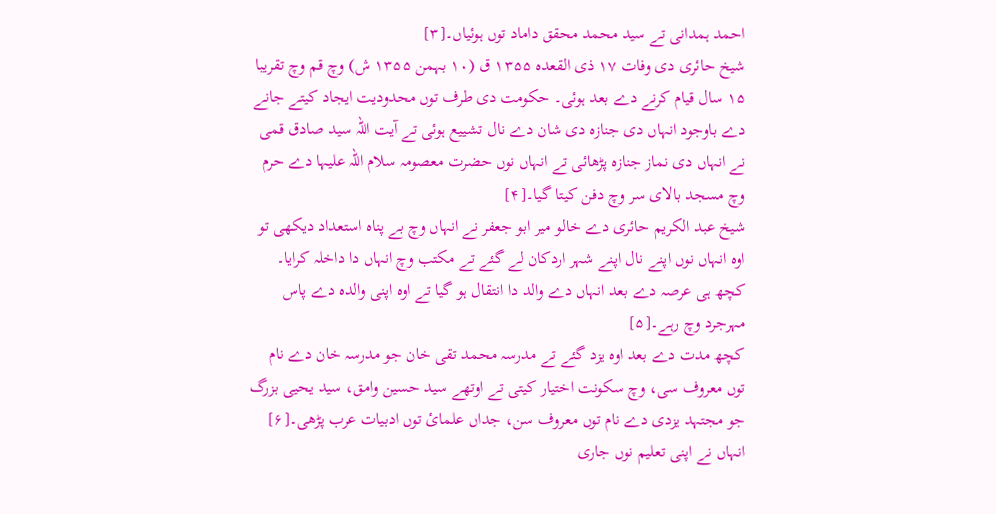احمد ہمدانی تے سید محمد محقق داماد توں ہوئیاں۔[۳]
شیخ حائری دی وفات ۱۷ ذی القعدہ ۱۳۵۵ ق (۱۰ بہمن ۱۳۵۵ ش) وچ قم وچ تقریبا ۱۵ سال قیام کرنے دے بعد ہوئی۔ حکومت دی طرف توں محدودیت ایجاد کيتے جانے دے باوجود انہاں دی جنازہ دی شان دے نال تشییع ہوئی تے آیت اللہ سید صادق قمی نے انہاں دی نماز جنازہ پڑھائی تے انہاں نوں حضرت معصومہ سلام اللہ علیہا دے حرم وچ مسجد بالای سر وچ دفن کیتا گیا۔[۴]
شیخ عبد الکریم حائری دے خالو میر ابو جعفر نے انہاں وچ بے پناہ استعداد دیکھی تو اوہ انہاں نوں اپنے نال اپنے شہر اردکان لے گئے تے مکتب وچ انہاں دا داخلہ کرایا۔ کچھ ہی عرصہ دے بعد انہاں دے والد دا انتقال ہو گیا تے اوہ اپنی والدہ دے پاس مہرجرد وچ رہے۔[۵]
کچھ مدت دے بعد اوہ یزد گئے تے مدرسہ محمد تقی خان جو مدرسہ خان دے نام توں معروف سی، وچ سکونت اختیار کيتی تے اوتھے سید حسین وامق، سید یحیی بزرگ جو مجتہد یزدی دے نام توں معروف سن، جداں علمائ توں ادبیات عرب پڑھی۔[۶]
انہاں نے اپنی تعلیم نوں جاری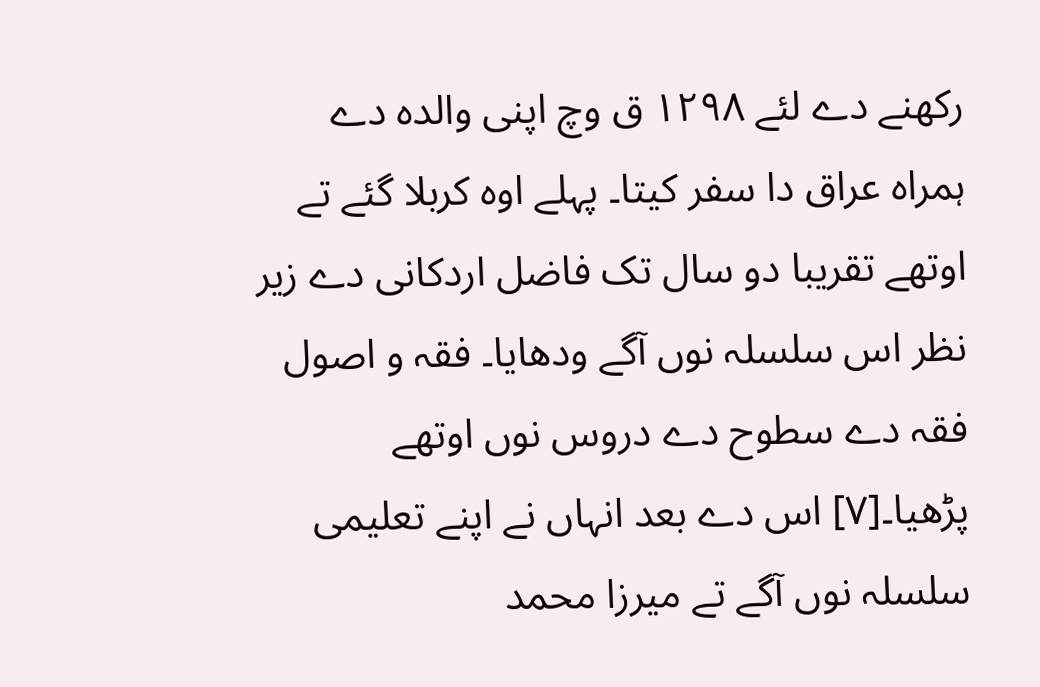رکھنے دے لئے ۱۲۹۸ ق وچ اپنی والدہ دے ہمراہ عراق دا سفر کیتا۔ پہلے اوہ کربلا گئے تے اوتھے تقریبا دو سال تک فاضل اردکانی دے زیر نظر اس سلسلہ نوں آگے ودھایا۔ فقہ و اصول فقہ دے سطوح دے دروس نوں اوتھے پڑھیا۔[۷] اس دے بعد انہاں نے اپنے تعلیمی سلسلہ نوں آگے تے میرزا محمد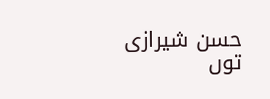حسن شیرازی توں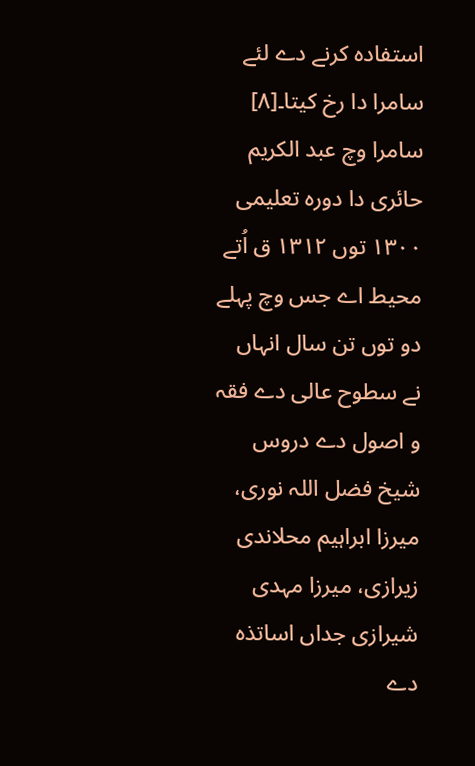استفادہ کرنے دے لئے سامرا دا رخ کیتا۔[۸]
سامرا وچ عبد الکریم حائری دا دورہ تعلیمی ۱۳۰۰ توں ۱۳۱۲ ق اُتے محیط اے جس وچ پہلے دو توں تن سال انہاں نے سطوح عالی دے فقہ و اصول دے دروس شیخ فضل اللہ نوری، میرزا ابراہیم محلاندی زیرازی، میرزا مہدی شیرازی جداں اساتذہ دے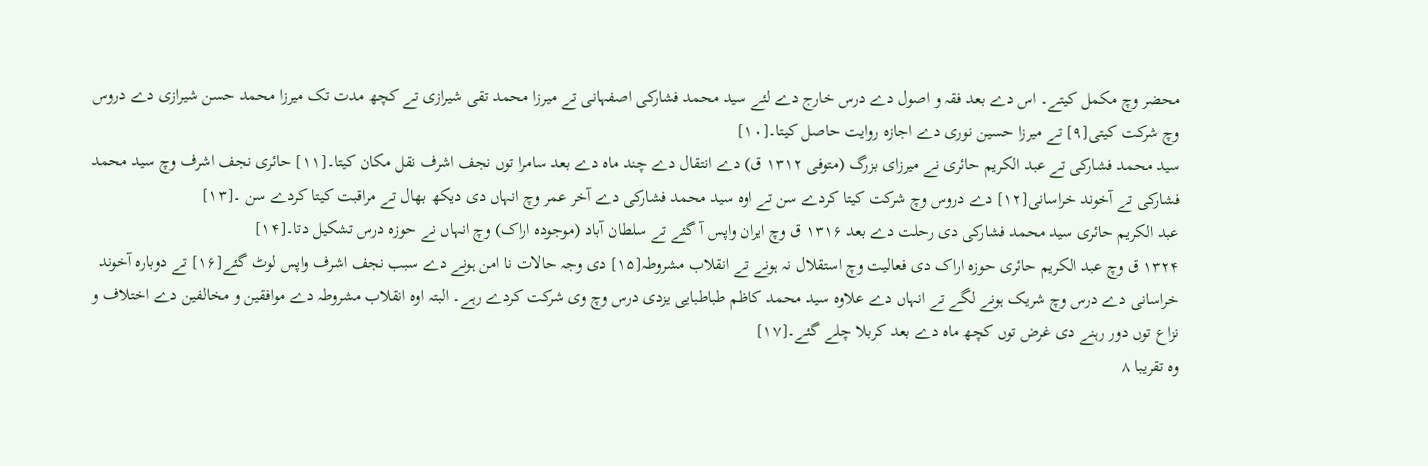محضر وچ مکمل کيتے۔ اس دے بعد فقہ و اصول دے درس خارج دے لئے سید محمد فشارکی اصفہانی تے میرزا محمد تقی شیرازی تے کچھ مدت تک میرزا محمد حسن شیرازی دے دروس وچ شرکت کيتی[۹] تے میرزا حسین نوری دے اجازہ روایت حاصل کیتا۔[۱۰]
سید محمد فشارکی تے عبد الکریم حائری نے میرزای بزرگ (متوفی ۱۳۱۲ ق) دے انتقال دے چند ماہ دے بعد سامرا توں نجف اشرف نقل مکان کیتا۔[۱۱] حائری نجف اشرف وچ سید محمد فشارکی تے آخوند خراسانی[۱۲] دے دروس وچ شرکت کیتا کردے سن تے اوہ سید محمد فشارکی دے آخر عمر وچ انہاں دی دیکھ بھال تے مراقبت کیتا کردے سن ۔[۱۳]
عبد الکریم حائری سید محمد فشارکی دی رحلت دے بعد ۱۳۱۶ ق وچ ایران واپس آ گئے تے سلطان آباد (موجودہ اراک) وچ انہاں نے حوزہ درس تشکیل دتا۔[۱۴]
۱۳۲۴ ق وچ عبد الکریم حائری حوزہ اراک دی فعالیت وچ استقلال نہ ہونے تے انقلاب مشروطہ[۱۵] دی وجہ حالات نا امن ہونے دے سبب نجف اشرف واپس لوٹ گئے[۱۶] تے دوبارہ آخوند خراسانی دے درس وچ شریک ہونے لگے تے انہاں دے علاوہ سید محمد کاظم طباطبایی یزدی درس وچ وی شرکت کردے رہے۔ البتہ اوہ انقلاب مشروطہ دے موافقین و مخالفین دے اختلاف و نزاع توں دور رہنے دی غرض توں کچھ ماہ دے بعد کربلا چلے گئے۔[۱۷]
وہ تقریبا ۸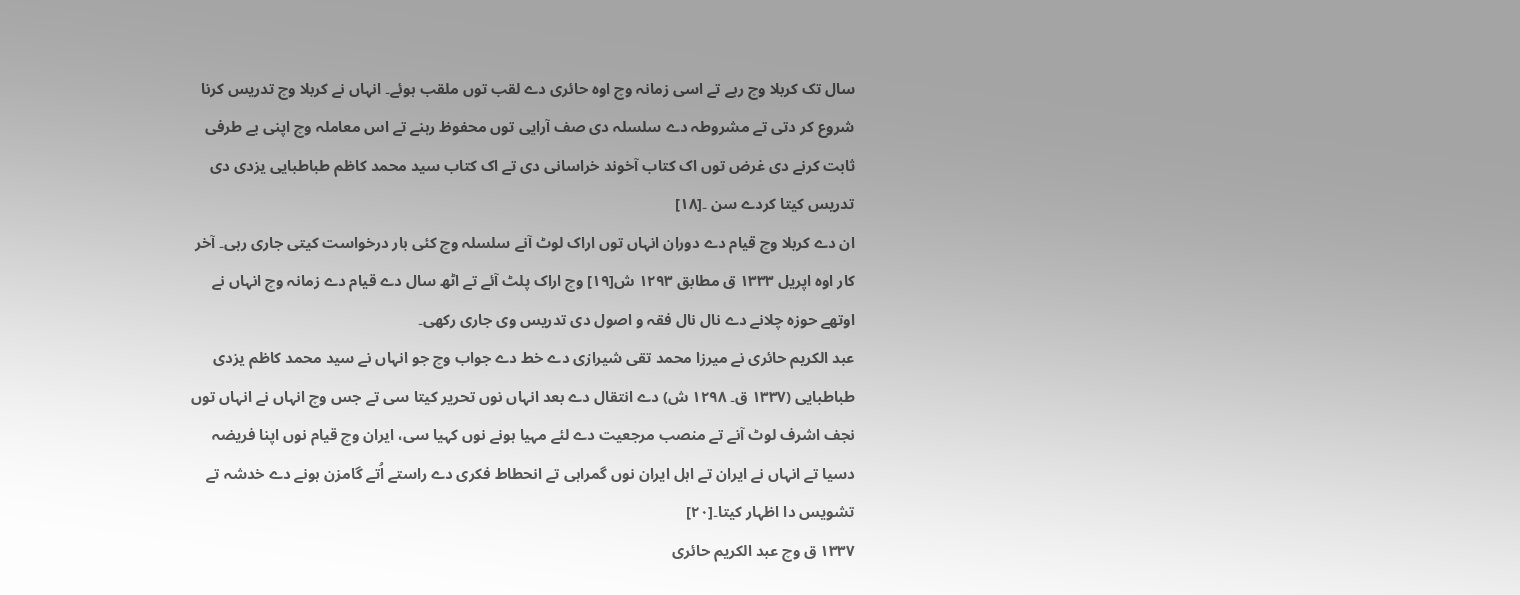سال تک کربلا وچ رہے تے اسی زمانہ وچ اوہ حائری دے لقب توں ملقب ہوئے۔ انہاں نے کربلا وچ تدریس کرنا شروع کر دتی تے مشروطہ دے سلسلہ دی صف آرایی توں محفوظ رہنے تے اس معاملہ وچ اپنی بے طرفی ثابت کرنے دی غرض توں اک کتاب آخوند خراسانی دی تے اک کتاب سید محمد کاظم طباطبایی یزدی دی تدریس کیتا کردے سن ۔[۱۸]
ان دے کربلا وچ قیام دے دوران انہاں توں اراک لوٹ آنے سلسلہ وچ کئی بار درخواست کيتی جاری رہی۔ آخر کار اوہ اپریل ۱۳۳۳ ق مطابق ۱۲۹۳ ش[۱۹] وچ اراک پلٹ آئے تے اٹھ سال دے قیام دے زمانہ وچ انہاں نے اوتھے حوزہ چلانے دے نال نال فقہ و اصول دی تدریس وی جاری رکھی۔
عبد الکریم حائری نے میرزا محمد تقی شیرازی دے خط دے جواب وچ جو انہاں نے سید محمد کاظم یزدی طباطبایی (۱۳۳۷ ق۔ ۱۲۹۸ ش) دے انتقال دے بعد انہاں نوں تحریر کیتا سی تے جس وچ انہاں نے انہاں توں نجف اشرف لوٹ آنے تے منصب مرجعیت دے لئے مہیا ہونے نوں کہیا سی، ایران وچ قیام نوں اپنا فریضہ دسیا تے انہاں نے ایران تے اہل ایران نوں گمراہی تے انحطاط فکری دے راستے اُتے گامزن ہونے دے خدشہ تے تشویس دا اظہار کیتا۔[۲۰]
۱۳۳۷ ق وچ عبد الکریم حائری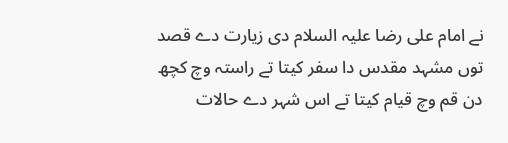نے امام علی رضا علیہ السلام دی زیارت دے قصد توں مشہد مقدس دا سفر کیتا تے راستہ وچ کچھ دن قم وچ قیام کیتا تے اس شہر دے حالات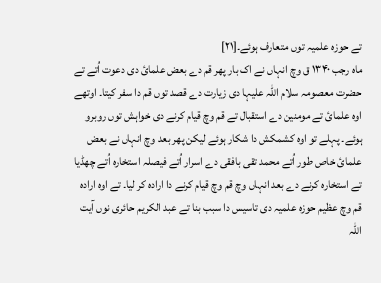تے حوزہ علمیہ توں متعارف ہوئے۔[۲۱]
ماہ رجب ۱۳۴۰ ق وچ انہاں نے اک بار پھر قم دے بعض علمائ دی دعوت اُتے تے حضرت معصومہ سلام اللہ علیہا دی زیارت دے قصد توں قم دا سفر کیتا۔ اوتھے اوہ علمائ تے مومنین دے استقبال تے قم وچ قیام کرنے دی خواہش توں روبرو ہوئے۔ پہلے تو اوہ کشمکش دا شکار ہوئے لیکن پھر بعد وچ انہاں نے بعض علمائ خاص طور اُتے محمد تقی بافقی دے اسرار اُتے فیصلہ استخارہ اُتے چھڈیا تے استخارہ کرنے دے بعد انہاں وچ قم وچ قیام کرنے دا ارادہ کر لیا۔ تے اوہ ارادہ قم وچ عظیم حوزہ علمیہ دی تاسیس دا سبب بنا تے عبد الکریم حائری نوں آیت اللہ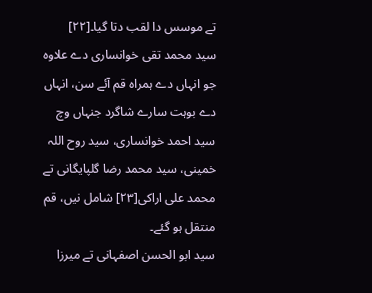تے موسس دا لقب دتا گیا۔[۲۲]
سید محمد تقی خوانساری دے علاوہ جو انہاں دے ہمراہ قم آئے سن، انہاں دے بوہت سارے شاگرد جنہاں وچ سید احمد خوانساری، سید روح اللہ خمینی، سید محمد رضا گلپایگانی تے محمد علی اراکی[۲۳] شامل نيں، قم منتقل ہو گئے۔
سید ابو الحسن اصفہانی تے میرزا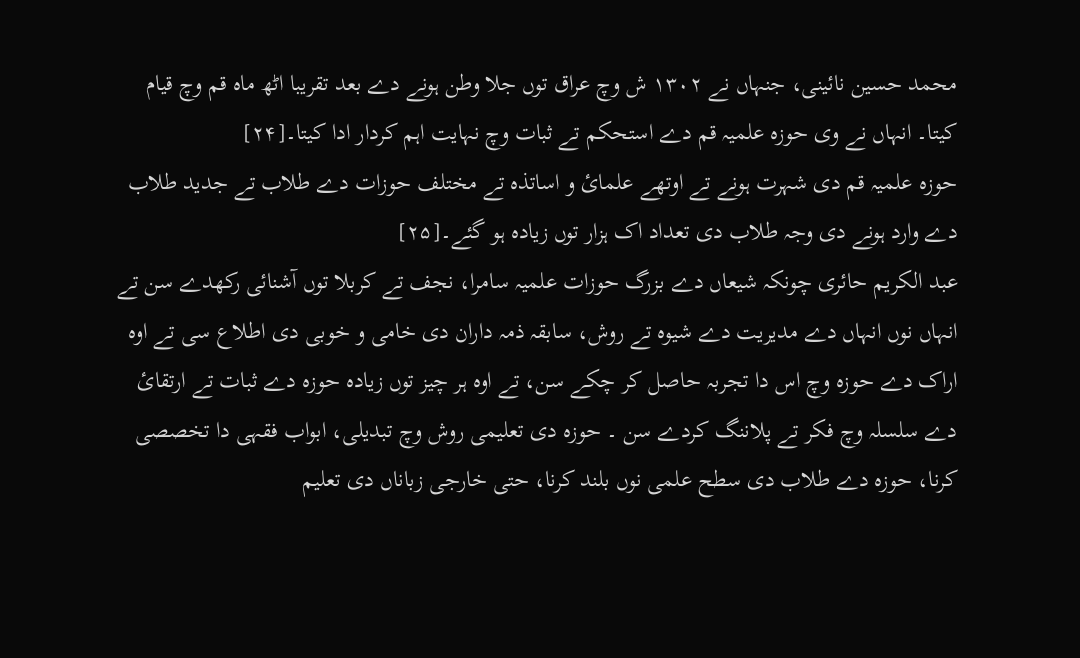محمد حسین نائینی، جنہاں نے ۱۳۰۲ ش وچ عراق توں جلا وطن ہونے دے بعد تقریبا اٹھ ماہ قم وچ قیام کیتا۔ انہاں نے وی حوزہ علمیہ قم دے استحکم تے ثبات وچ نہایت اہم کردار ادا کیتا۔[۲۴]
حوزہ علمیہ قم دی شہرت ہونے تے اوتھے علمائ و اساتذہ تے مختلف حوزات دے طلاب تے جدید طلاب دے وارد ہونے دی وجہ طلاب دی تعداد اک ہزار توں زیادہ ہو گئے۔[۲۵]
عبد الکریم حائری چونکہ شیعاں دے بزرگ حوزات علمیہ سامرا، نجف تے کربلا توں آشنائی رکھدے سن تے انہاں نوں انہاں دے مدیریت دے شیوہ تے روش، سابقہ ذمہ داران دی خامی و خوبی دی اطلاع سی تے اوہ اراک دے حوزہ وچ اس دا تجربہ حاصل کر چکے سن، تے اوہ ہر چیز توں زیادہ حوزہ دے ثبات تے ارتقائ دے سلسلہ وچ فکر تے پلاننگ کردے سن ۔ حوزہ دی تعلیمی روش وچ تبدیلی، ابواب فقہی دا تخصصی کرنا، حوزہ دے طلاب دی سطح علمی نوں بلند کرنا، حتی خارجی زباناں دی تعلیم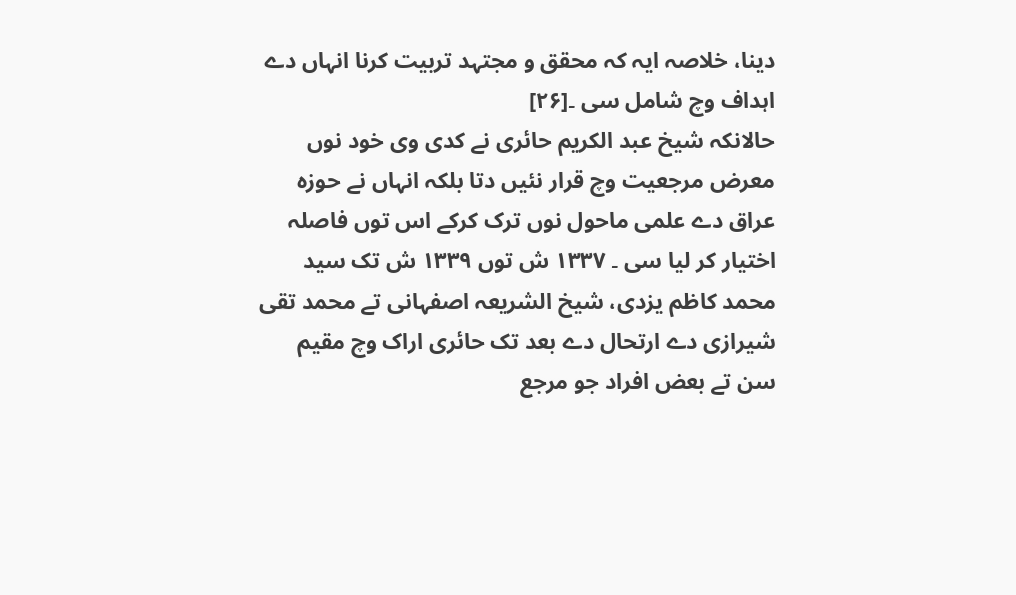دینا، خلاصہ ایہ کہ محقق و مجتہد تربیت کرنا انہاں دے اہداف وچ شامل سی ۔[۲۶]
حالانکہ شیخ عبد الکریم حائری نے کدی وی خود نوں معرض مرجعیت وچ قرار نئيں دتا بلکہ انہاں نے حوزہ عراق دے علمی ماحول نوں ترک کرکے اس توں فاصلہ اختیار کر لیا سی ۔ ۱۳۳۷ ش توں ۱۳۳۹ ش تک سید محمد کاظم یزدی، شیخ الشریعہ اصفہانی تے محمد تقی شیرازی دے ارتحال دے بعد تک حائری اراک وچ مقیم سن تے بعض افراد جو مرجع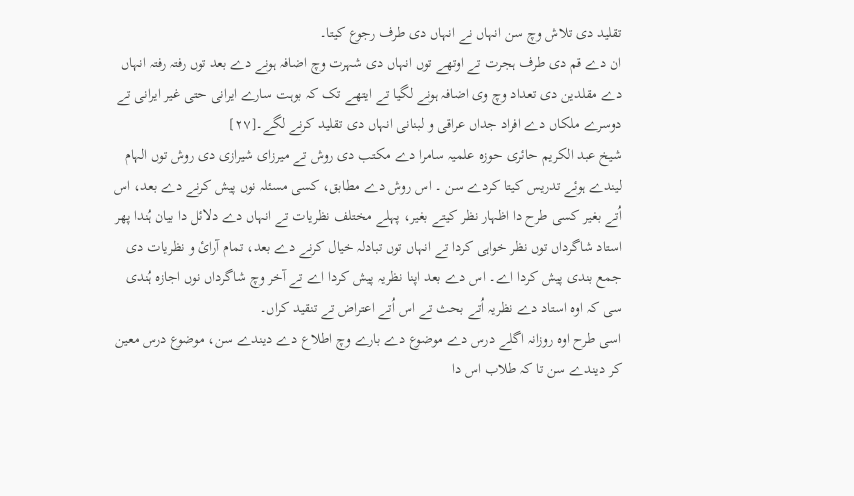تقلید دی تلاش وچ سن انہاں نے انہاں دی طرف رجوع کیتا۔
ان دے قم دی طرف ہجرت تے اوتھے توں انہاں دی شہرت وچ اضافہ ہونے دے بعد توں رفتہ رفتہ انہاں دے مقلدین دی تعداد وچ وی اضافہ ہونے لگیا تے ایتھے تک کہ بوہت سارے ایرانی حتی غیر ایرانی تے دوسرے ملکاں دے افراد جداں عراقی و لبنانی انہاں دی تقلید کرنے لگے۔[۲۷]
شیخ عبد الکریم حائری حوزہ علمیہ سامرا دے مکتب دی روش تے میرزای شیرازی دی روش توں الہام لیندے ہوئے تدریس کیتا کردے سن ۔ اس روش دے مطابق، کسی مسئلہ نوں پیش کرنے دے بعد، اس اُتے بغیر کسی طرح دا اظہار نظر کيتے بغیر، پہلے مختلف نظریات تے انہاں دے دلائل دا بیان ہُندا پھر استاد شاگرداں توں نظر خواہی کردا تے انہاں توں تبادلہ خیال کرنے دے بعد، تمام آرائ و نظریات دی جمع بندی پیش کردا اے۔ اس دے بعد اپنا نظریہ پیش کردا اے تے آخر وچ شاگرداں نوں اجازہ ہُندی سی کہ اوہ استاد دے نظریہ اُتے بحث تے اس اُتے اعتراض تے تنقید کراں۔
اسی طرح اوہ روزانہ اگلے درس دے موضوع دے بارے وچ اطلاع دے دیندے سن، موضوع درس معین کر دیندے سن تا کہ طلاب اس دا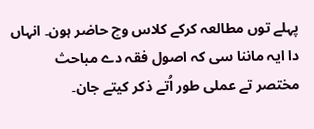پہلے توں مطالعہ کرکے کلاس وچ حاضر ہون۔ انہاں دا ایہ ماننا سی کہ اصول فقہ دے مباحث مختصر تے عملی طور اُتے ذکر کيتے جان۔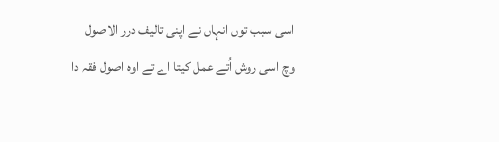اسی سبب توں انہاں نے اپنی تالیف درر الاصول وچ اسی روش اُتے عمل کیتا اے تے اوہ اصول فقہ دا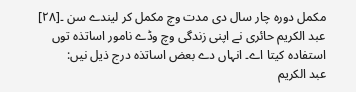مکمل دورہ چار سال دی مدت وچ مکمل کر لیندے سن ۔[۲۸]
عبد الکریم حائری نے اپنی زندگی وچ وڈے نامور اساتذہ توں استفادہ کیتا اے۔ انہاں دے بعض اساتذہ درج ذیل نيں:
عبد الکریم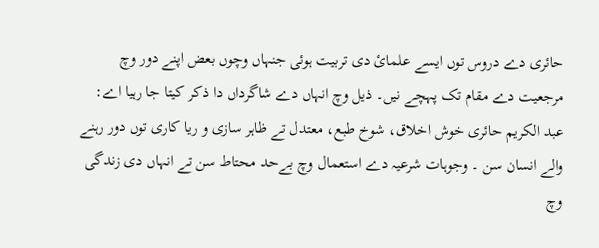حائری دے دروس توں ایسے علمائ دی تربیت ہوئی جنہاں وچوں بعض اپنے دور وچ مرجعیت دے مقام تک پہچے نيں۔ ذیل وچ انہاں دے شاگرداں دا ذکر کیتا جا رہیا اے:
عبد الکریم حائری خوش اخلاق، شوخ طبع، معتدل تے ظاہر سازی و ریا کاری توں دور رہنے والے انسان سن ۔ وجوہات شرعیہ دے استعمال وچ بےحد محتاط سن تے انہاں دی زندگی وچ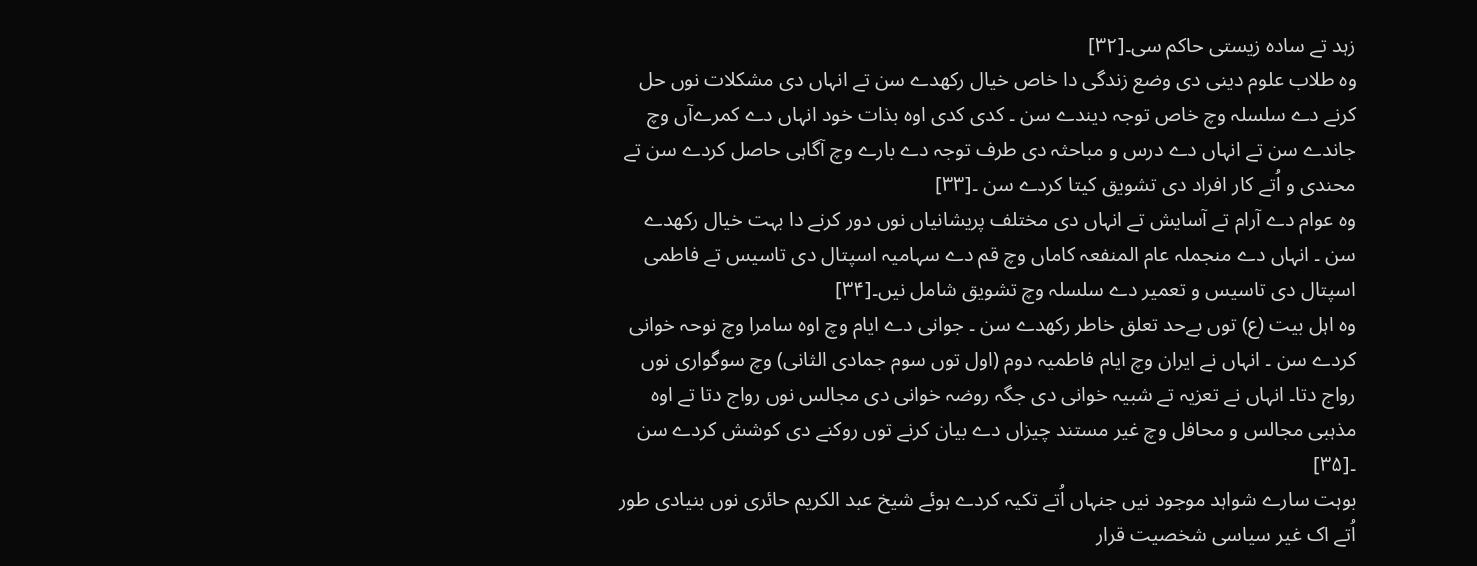زہد تے سادہ زیستی حاکم سی۔[۳۲]
وہ طلاب علوم دینی دی وضع زندگی دا خاص خیال رکھدے سن تے انہاں دی مشکلات نوں حل کرنے دے سلسلہ وچ خاص توجہ دیندے سن ۔ کدی کدی اوہ بذات خود انہاں دے کمرےآں وچ جاندے سن تے انہاں دے درس و مباحثہ دی طرف توجہ دے بارے وچ آگاہی حاصل کردے سن تے محندی و اُتے کار افراد دی تشویق کیتا کردے سن ۔[۳۳]
وہ عوام دے آرام تے آسایش تے انہاں دی مختلف پریشانیاں نوں دور کرنے دا بہت خیال رکھدے سن ۔ انہاں دے منجملہ عام المنفعہ کاماں وچ قم دے سہامیہ اسپتال دی تاسیس تے فاطمی اسپتال دی تاسیس و تعمیر دے سلسلہ وچ تشویق شامل نيں۔[۳۴]
وہ اہل بیت (ع) توں بےحد تعلق خاطر رکھدے سن ۔ جوانی دے ایام وچ اوہ سامرا وچ نوحہ خوانی کردے سن ۔ انہاں نے ایران وچ ایام فاطمیہ دوم (اول توں سوم جمادی الثانی) وچ سوگواری نوں رواج دتا۔ انہاں نے تعزیہ تے شبیہ خوانی دی جگہ روضہ خوانی دی مجالس نوں رواج دتا تے اوہ مذہبی مجالس و محافل وچ غیر مستند چیزاں دے بیان کرنے توں روکنے دی کوشش کردے سن ۔[۳۵]
بوہت سارے شواہد موجود نيں جنہاں اُتے تکیہ کردے ہوئے شیخ عبد الکریم حائری نوں بنیادی طور اُتے اک غیر سیاسی شخصیت قرار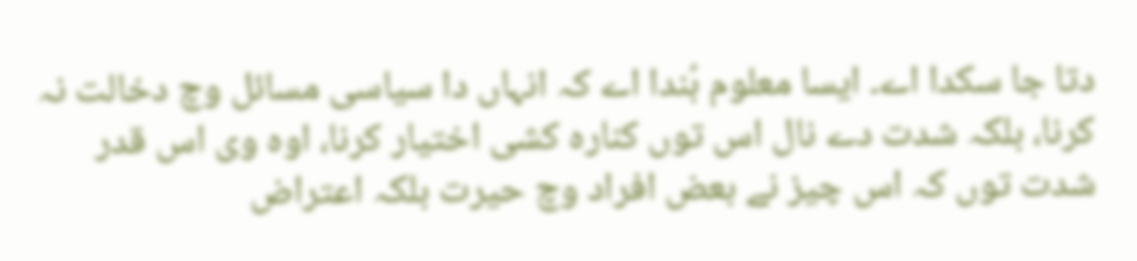دتا جا سکدا اے۔ ایسا معلوم ہُندا اے کہ انہاں دا سیاسی مسائل وچ دخالت نہ کرنا، بلکہ شدت دے نال اس توں کنارہ کشی اختیار کرنا، اوہ وی اس قدر شدت توں کہ اس چیز نے بعض افراد وچ حیرت بلکہ اعتراض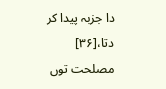دا جزبہ پیدا کر دتا،[۳۶] مصلحت توں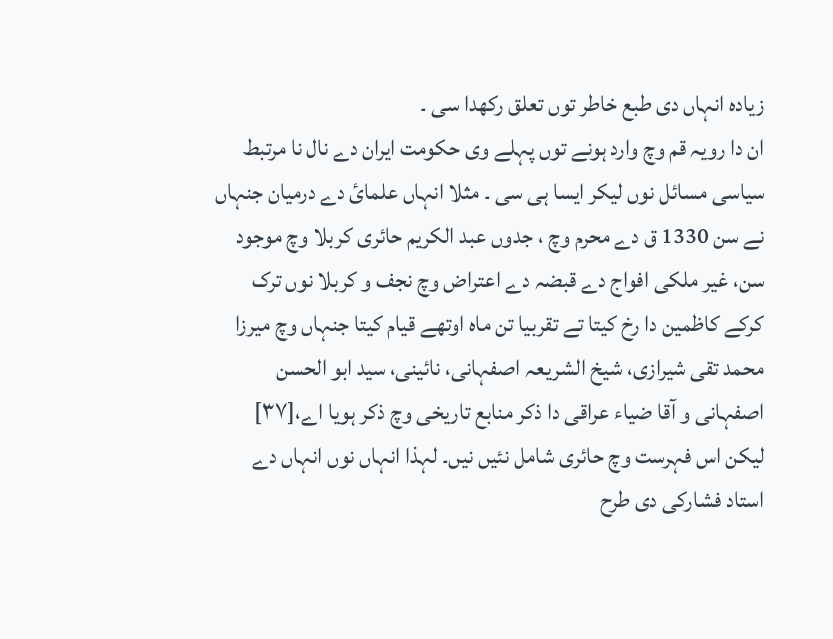زیادہ انہاں دی طبع خاطر توں تعلق رکھدا سی ۔
ان دا رویہ قم وچ وارد ہونے توں پہلے وی حکومت ایران دے نال نا مرتبط سیاسی مسائل نوں لیکر ایسا ہی سی ۔ مثلا انہاں علمائ دے درمیان جنہاں نے سن 1330 ق دے محرم وچ ، جدوں عبد الکریم حائری کربلا وچ موجود سن، غیر ملکی افواج دے قبضہ دے اعتراض وچ نجف و کربلا نوں ترک کرکے کاظمین دا رخ کیتا تے تقربیا تن ماہ اوتھے قیام کیتا جنہاں وچ میرزا محمد تقی شیرازی، شیخ الشریعہ اصفہانی، نائینی، سید ابو الحسن اصفہانی و آقا ضیاء عراقی دا ذکر منابع تاریخی وچ ذکر ہويا اے،[۳۷] لیکن اس فہرست وچ حائری شامل نئيں نيں۔ لہذا انہاں نوں انہاں دے استاد فشارکی دی طرح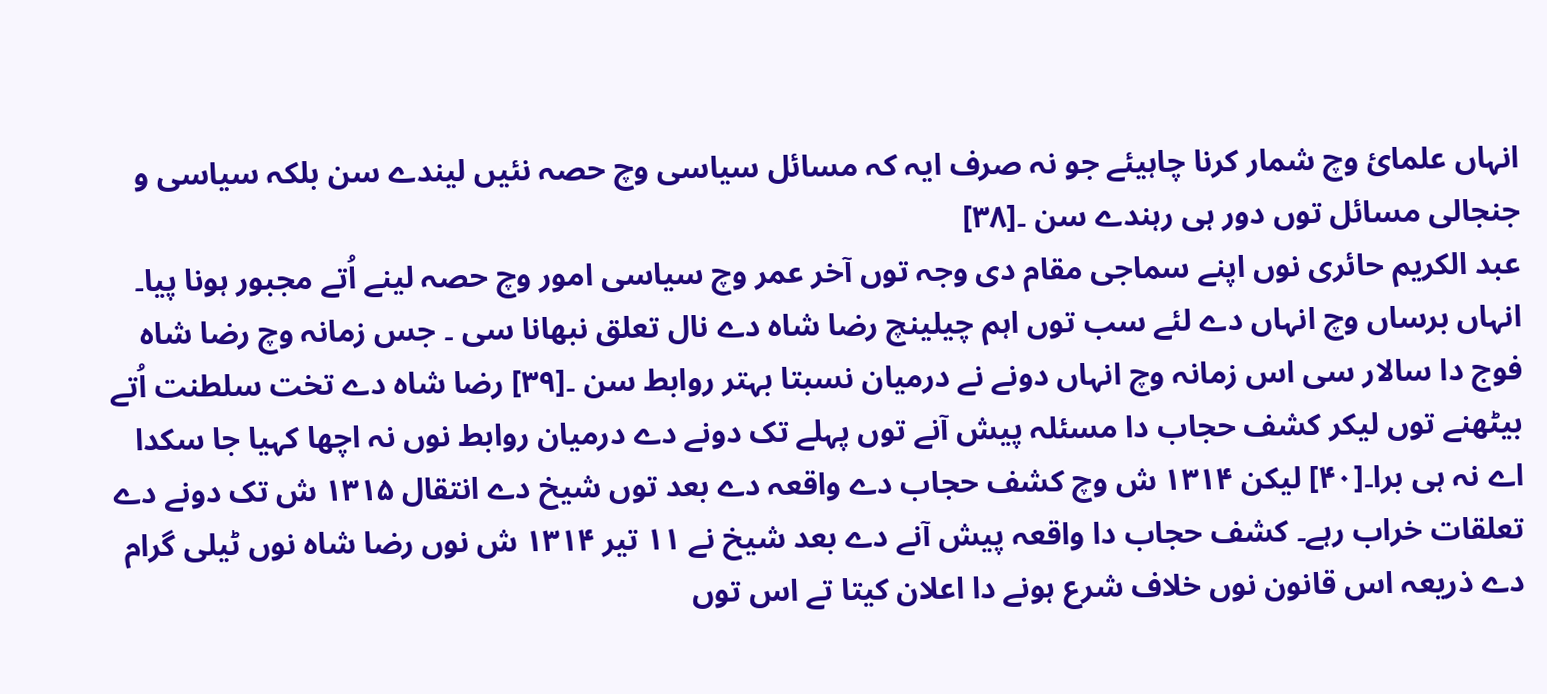انہاں علمائ وچ شمار کرنا چاہیئے جو نہ صرف ایہ کہ مسائل سیاسی وچ حصہ نئيں لیندے سن بلکہ سیاسی و جنجالی مسائل توں دور ہی رہندے سن ۔[۳۸]
عبد الکریم حائری نوں اپنے سماجی مقام دی وجہ توں آخر عمر وچ سیاسی امور وچ حصہ لینے اُتے مجبور ہونا پيا۔ انہاں برساں وچ انہاں دے لئے سب توں اہم چیلینچ رضا شاہ دے نال تعلق نبھانا سی ۔ جس زمانہ وچ رضا شاہ فوج دا سالار سی اس زمانہ وچ انہاں دونے نے درمیان نسبتا بہتر روابط سن ۔[۳۹] رضا شاہ دے تخت سلطنت اُتے بیٹھنے توں لیکر کشف حجاب دا مسئلہ پیش آنے توں پہلے تک دونے دے درمیان روابط نوں نہ اچھا کہیا جا سکدا اے نہ ہی برا۔[۴۰] لیکن ۱۳۱۴ ش وچ کشف حجاب دے واقعہ دے بعد توں شیخ دے انتقال ۱۳۱۵ ش تک دونے دے تعلقات خراب رہے۔ کشف حجاب دا واقعہ پیش آنے دے بعد شیخ نے ۱۱ تیر ۱۳۱۴ ش نوں رضا شاہ نوں ٹیلی گرام دے ذریعہ اس قانون نوں خلاف شرع ہونے دا اعلان کیتا تے اس توں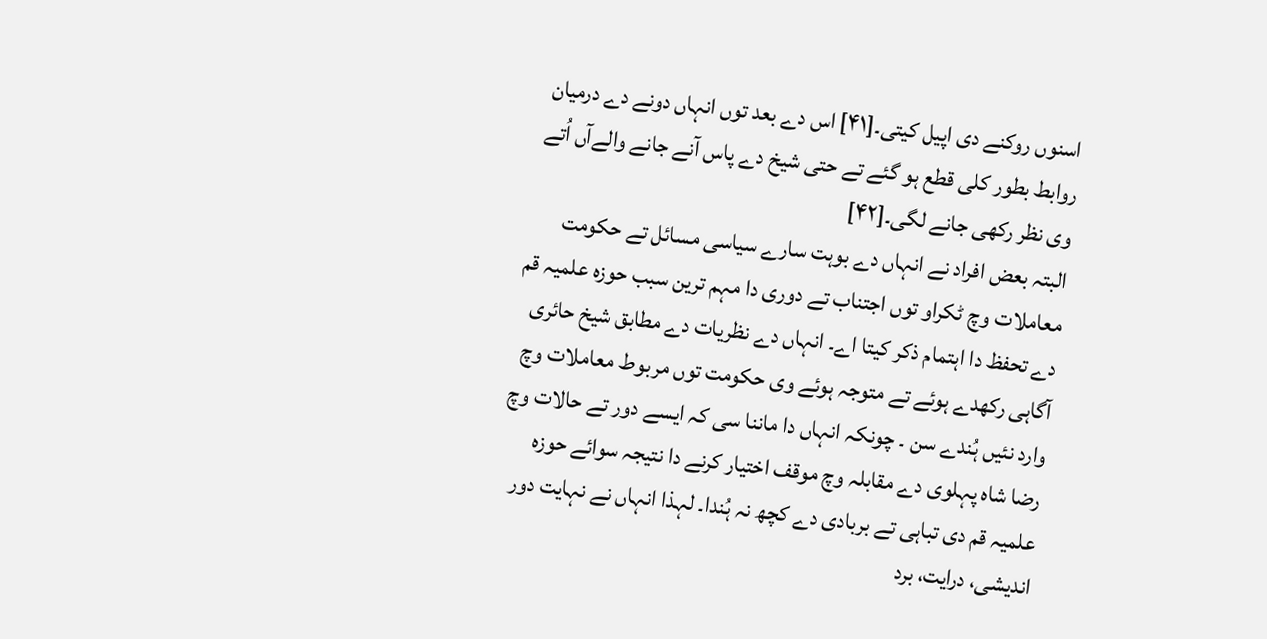اسنوں روکنے دی اپیل کيتی۔[۴۱] اس دے بعد توں انہاں دونے دے درمیان روابط بطور کلی قطع ہو گئے تے حتی شیخ دے پاس آنے جانے والےآں اُتے وی نظر رکھی جانے لگی۔[۴۲]
البتہ بعض افراد نے انہاں دے بوہت سارے سیاسی مسائل تے حکومت معاملات وچ ٹکراو توں اجتناب تے دوری دا مہم ترین سبب حوزہ علمیہ قم دے تحفظ دا اہتمام ذکر کیتا اے۔ انہاں دے نظریات دے مطابق شیخ حائری آگاہی رکھدے ہوئے تے متوجہ ہوئے وی حکومت توں مربوط معاملات وچ وارد نئيں ہُندے سن ۔ چونکہ انہاں دا ماننا سی کہ ایسے دور تے حالات وچ رضا شاہ پہلوی دے مقابلہ وچ موقف اختیار کرنے دا نتیجہ سوائے حوزہ علمیہ قم دی تباہی تے بربادی دے کچھ نہ ہُندا۔ لہذا انہاں نے نہایت دور اندیشی، درایت، برد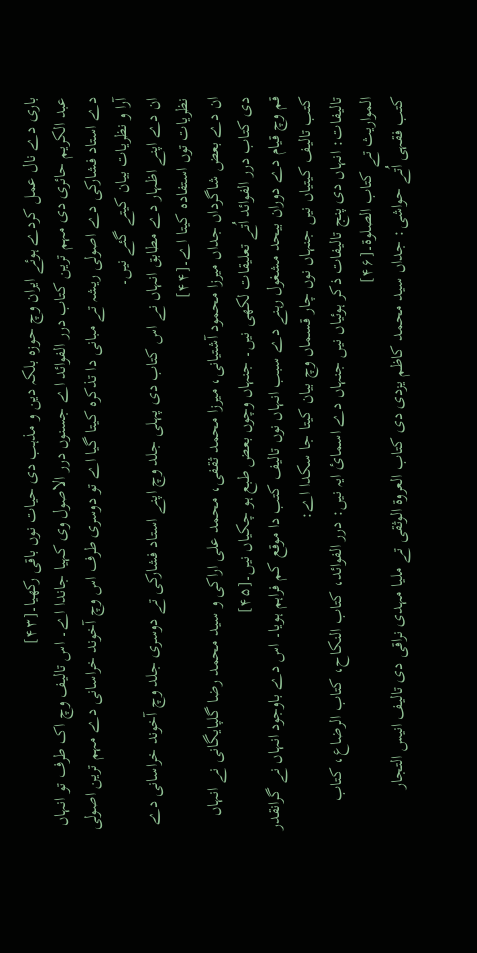باری دے نال عمل کردے ہوئے ایران وچ حوزہ بلکہ دین و مذہب دی حیات نوں باقی رکھیا۔[۴۳]
عبد الکریم حائری دی مہم ترین کتاب درر الفوائد اے جسنوں درر الاصول وی کہیا جاندا اے۔ اس تالیف وچ اک طرف تو انہاں دے استاد فشارکی دے اصولی ریشہ تے مبانی دا تذکرہ کیتا گیا اے تو دوسری طرف اس وچ آخوند خراسانی دے مہم ترین اصولی آرا و نظریات بیان کيتے گئے نيں۔
ان دے اپنے اظہار دے مطابق انہاں نے اس کتاب دی پہلی جلد وچ اپنے استاد فشارکی تے دوسری جلد وچ آخوند خراسانی دے نظریات توں استفادہ کیتا اے۔[۴۴]
ان دے بعض شاگرداں جداں میرزا محمود آشتیانی، میرزا محمد ثقفی، محمد علی اراکی و سید محمد رضا گلپایگانی نے انہاں دی کتاب درر الفوائد اُتے تعلیقات لکھی نيں۔ جنہاں وچوں بعض طبع ہو چکياں نيں۔[۴۵]
قم وچ قیام دے دوران بیحد مشغول رہنے دے سبب انہاں نوں تالیف کتب دا موقع کم فراہم ہويا۔ اس دے باوجود انہاں نے گرانقدر کتب تالیف کيتیاں نيں جنہاں نوں چار قسماں وچ بیان کیتا جا سکدا اے:
تالیفات: انہاں دی پنج تالیفات ذکر ہوئیاں نيں جنہاں دے اسمائ ایہ نيں: درر الفوائد، کتاب النکاح، کتاب الرضاع، کتاب المواریث تے کتاب الصلوۃ۔[۴۶]
کتب فقہی اُتے حواشی: جداں سید محمد کاظم یزدی دی کتاب العروۃ الوثقی تے ملیا مہدی نراقی دی تالیف انیس التجار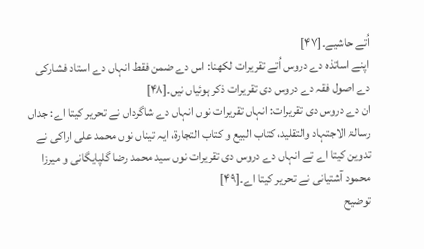اُتے حاشیے۔[۴۷]
اپنے اساتذہ دے دروس اُتے تقریرات لکھنا: اس دے ضمن فقط انہاں دے استاد فشارکی دے اصول فقہ دے دروس دی تقریرات ذکر ہوئیاں نيں۔[۴۸]
ان دے دروس دی تقریرات: انہاں تقریرات نوں انہاں دے شاگرداں نے تحریر کیتا اے: جداں رسالۃ الاجتہاد والتقلید، کتاب البیع و کتاب التجارۃ، ایہ تیناں نوں محمد علی اراکی نے تدوین کیتا اے تے انہاں دے دروس دی تقریرات نوں سید محمد رضا گلپایگانی و میرزا محمود آشتیانی نے تحریر کیتا اے۔[۴۹]
توضیح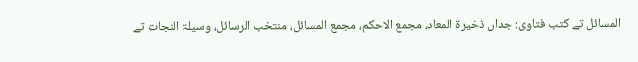المسائل تے کتب فتاوی: جداں ذخیرۃ المعاد، مجمع الاحکم، مجمع المسائل، منتخب الرسائل، وسیلۃ النجات تے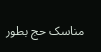مناسک حج بطور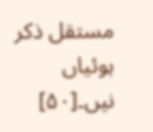مستقل ذکر ہوئیاں نيں۔[۵۰]